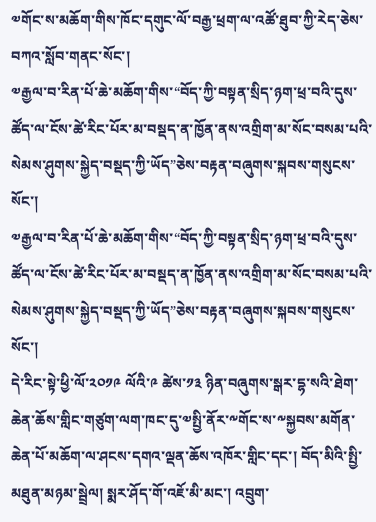༧གོང་ས་མཆོག་གིས་ཁོང་དགུང་ལོ་བརྒྱ་ཕྲག་ལ་འཚོ་ཐུབ་ཀྱི་རེད་ཅེས་བཀའ་སློབ་གནང་སོང་།
༧རྒྱལ་བ་རིན་པོ་ཆེ་མཆོག་གིས་“བོད་ཀྱི་བསྟན་སྲིད་ཉག་ཕྲ་བའི་དུས་ཚོད་ལ་ངོས་ཚེ་རིང་པོར་མ་བསྡད་ན་ཁྱོན་ནས་འགྲིག་མ་སོང་བསམ་པའི་སེམས་ཤུགས་སྐྱེད་བསྡད་ཀྱི་ཡོད”ཅེས་བརྟན་བཞུགས་སྐབས་གསུངས་སོང་།
༧རྒྱལ་བ་རིན་པོ་ཆེ་མཆོག་གིས་“བོད་ཀྱི་བསྟན་སྲིད་ཉག་ཕྲ་བའི་དུས་ཚོད་ལ་ངོས་ཚེ་རིང་པོར་མ་བསྡད་ན་ཁྱོན་ནས་འགྲིག་མ་སོང་བསམ་པའི་སེམས་ཤུགས་སྐྱེད་བསྡད་ཀྱི་ཡོད”ཅེས་བརྟན་བཞུགས་སྐབས་གསུངས་སོང་།
དེ་རིང་སྟེ་ཕྱི་ལོ་༢༠༡༩ ལོའི་༩ ཚེས་༡༣ ཉིན་བཞུགས་སྒར་དྷ་སའི་ཐེག་ཆེན་ཆོས་གླིང་གཙུག་ལག་ཁང་དུ་༧སྤྱི་ནོར་༸གོང་ས་༸སྐྱབས་མགོན་ཆེན་པོ་མཆོག་ལ་ཤངས་དགའ་ལྡན་ཆོས་འཁོར་གླིང་དང་། བོད་མིའི་སྤྱི་མཐུན་མཉམ་སྦྲེལ། སྨར་ཤོད་གོ་འཇོ་མི་མང་། འབྲུག་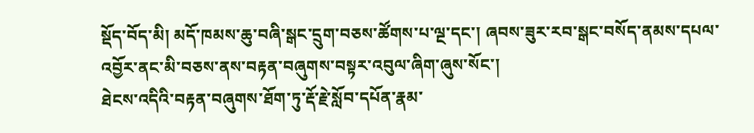སྡོད་བོད་མི། མདོ་ཁམས་ཆུ་བཞི་སྒང་དྲུག་བཅས་ཚོགས་པ་ལྔ་དང་། ཞབས་ཟུར་རབ་སྒང་བསོད་ནམས་དཔལ་འབྱོར་ནང་མི་བཅས་ནས་བརྟན་བཞུགས་བསྟར་འབུལ་ཞིག་ཞུས་སོང་།
ཐེངས་འདིའི་བརྟན་བཞུགས་ཐོག་ཏུ་རྡོ་རྗེ་སློབ་དཔོན་རྣམ་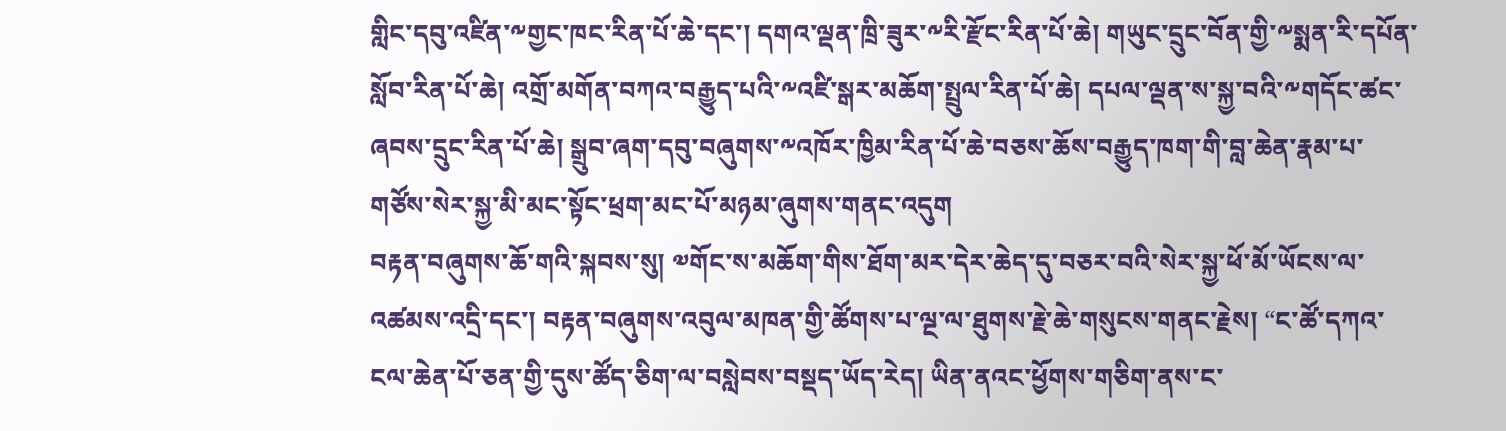གླིང་དབུ་འཛིན་༸གྱང་ཁང་རིན་པོ་ཆེ་དང་། དགའ་ལྡན་ཁྲི་ཟུར་༸རི་རྫོང་རིན་པོ་ཆེ། གཡུང་དྲུང་བོན་གྱི་༸སྨན་རི་དཔོན་སློབ་རིན་པོ་ཆེ། འགྲོ་མགོན་བཀའ་བརྒྱུད་པའི་༸འཛི་སྒར་མཆོག་སྤྲུལ་རིན་པོ་ཆེ། དཔལ་ལྡན་ས་སྐྱ་བའི་༸གདོང་ཚང་ཞབས་དྲུང་རིན་པོ་ཆེ། སྒྲུབ་ཞག་དབུ་བཞུགས་༸འཁོར་ཁྱིམ་རིན་པོ་ཆེ་བཅས་ཆོས་བརྒྱུད་ཁག་གི་བླ་ཆེན་རྣམ་པ་གཙོས་སེར་སྐྱ་མི་མང་སྟོང་ཕྲག་མང་པོ་མཉམ་ཞུགས་གནང་འདུག
བརྟན་བཞུགས་ཆོ་གའི་སྐབས་སུ། ༧གོང་ས་མཆོག་གིས་ཐོག་མར་དེར་ཆེད་དུ་བཅར་བའི་སེར་སྐྱ་ཕོ་མོ་ཡོངས་ལ་འཚམས་འདྲི་དང་། བརྟན་བཞུགས་འབུལ་མཁན་གྱི་ཚོགས་པ་ལྔ་ལ་ཐུགས་རྗེ་ཆེ་གསུངས་གནང་རྗེས། “ང་ཚོ་དཀའ་ངལ་ཆེན་པོ་ཅན་གྱི་དུས་ཚོད་ཅིག་ལ་བསླེབས་བསྡད་ཡོད་རེད། ཡིན་ནའང་ཕྱོགས་གཅིག་ནས་ང་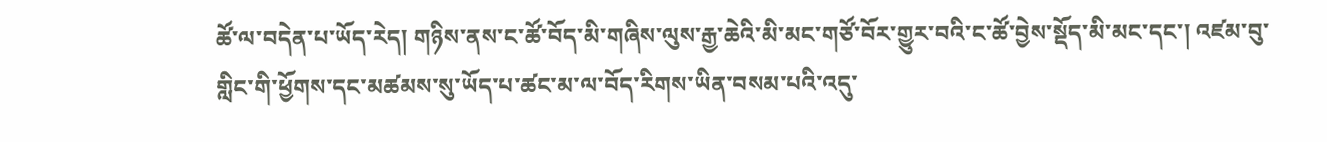ཚོ་ལ་བདེན་པ་ཡོད་རེད། གཉིས་ནས་ང་ཚོ་བོད་མི་གཞིས་ལུས་རྒྱ་ཆེའི་མི་མང་གཙོ་བོར་གྱུར་བའི་ང་ཚོ་བྱེས་སྡོད་མི་མང་དང་། འཛམ་བུ་གླིང་གི་ཕྱོགས་དང་མཚམས་སུ་ཡོད་པ་ཚང་མ་ལ་བོད་རིགས་ཡིན་བསམ་པའི་འདུ་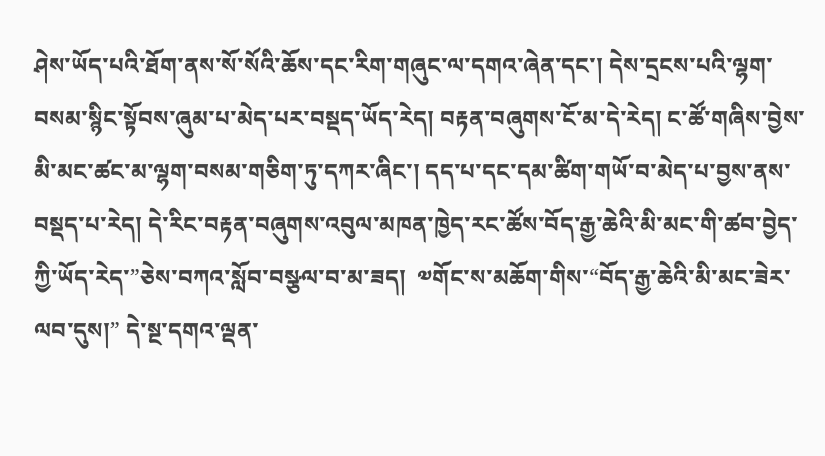ཤེས་ཡོད་པའི་ཐོག་ནས་སོ་སོའི་ཆོས་དང་རིག་གཞུང་ལ་དགའ་ཞེན་དང་། དེས་དྲངས་པའི་ལྷག་བསམ་སྙིང་སྟོབས་ཞུམ་པ་མེད་པར་བསྡད་ཡོད་རེད། བརྟན་བཞུགས་ངོ་མ་དེ་རེད། ང་ཚོ་གཞིས་བྱེས་མི་མང་ཚང་མ་ལྷག་བསམ་གཅིག་ཏུ་དཀར་ཞིང་། དད་པ་དང་དམ་ཚིག་གཡོ་བ་མེད་པ་བྱས་ནས་བསྡད་པ་རེད། དེ་རིང་བརྟན་བཞུགས་འབུལ་མཁན་ཁྱེད་རང་ཚོས་བོད་རྒྱ་ཆེའི་མི་མང་གི་ཚབ་བྱེད་ཀྱི་ཡོད་རེད་”ཅེས་བཀའ་སློབ་བསྩལ་བ་མ་ཟད།  ༧གོང་ས་མཆོག་གིས་“བོད་རྒྱ་ཆེའི་མི་མང་ཟེར་ལབ་དུས།” དེ་སྔ་དགའ་ལྡན་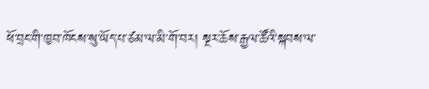ཕོ་བྲང་གི་ཁྱབ་ཁོངས་སུ་ཡོད་པ་ཙམ་ལ་མི་གོ་བར། སྔར་ཆོས་རྒྱལ་ཚོའི་སྐབས་ལ་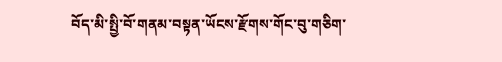བོད་མི་སྤྱི་བོ་གནམ་བསྟན་ཡོངས་རྫོགས་གོང་བུ་གཅིག་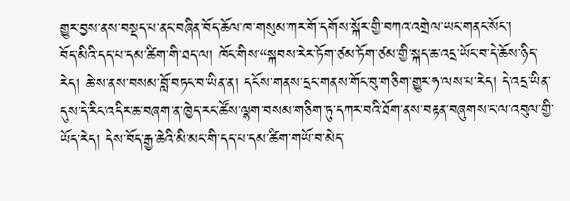གྱུར་བྱས་ནས་བསྡད་པ་ནང་བཞིན་བོད་ཆོལ་ཁ་གསུམ་ཀར་གོ་དགོས་སྐོར་གྱི་བཀའ་འགྲེལ་ཡང་གནང་སོང་།
བོད་མིའི་དད་པ་དམ་ཚིག་གི་ཐད་ལ། ཁོང་གིས་“སྐབས་རེར་ཏོག་ཙམ་ཏོག་ཙམ་གྱི་སྐད་ཆ་འདྲ་ཡོང་བ་དེ་ཆོས་ཉིད་རེད། ཆེ་ས་ནས་བསམ་བློ་བཏང་བ་ཡིན་ན། དངོས་གནས་དྲང་གནས་གོང་བུ་གཅིག་གྱུར་ཧ་ལས་པ་རེད། དེ་འདྲ་ཡིན་དུས་དེ་རིང་འདིར་ཆ་བཞག་ན་ཁྱེད་རང་ཚོས་ལྷག་བསམ་གཅིག་ཏུ་དཀར་བའི་ཐོག་ནས་བརྟན་བཞུགས་ང་ལ་འབུལ་གྱི་ཡོད་རེད། དེས་བོད་རྒྱ་ཆེའི་མི་མང་གི་དད་པ་དམ་ཚིག་གཡོ་བ་མེད་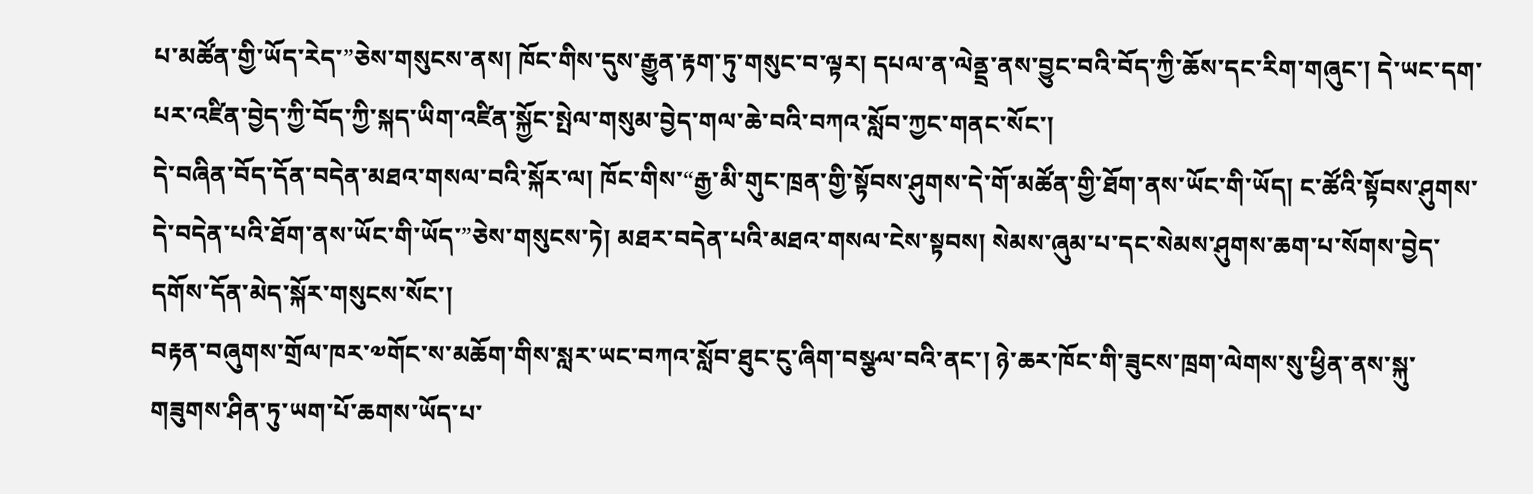པ་མཚོན་གྱི་ཡོད་རེད་”ཅེས་གསུངས་ནས། ཁོང་གིས་དུས་རྒྱུན་རྟག་ཏུ་གསུང་བ་ལྟར། དཔལ་ན་ལེནྡྲ་ནས་བྱུང་བའི་བོད་ཀྱི་ཆོས་དང་རིག་གཞུང་། དེ་ཡང་དག་པར་འཛིན་བྱེད་ཀྱི་བོད་ཀྱི་སྐད་ཡིག་འཛིན་སྐྱོང་སྤེལ་གསུམ་བྱེད་གལ་ཆེ་བའི་བཀའ་སློབ་ཀྱང་གནང་སོང་།
དེ་བཞིན་བོད་དོན་བདེན་མཐའ་གསལ་བའི་སྐོར་ལ། ཁོང་གིས་“རྒྱ་མི་གུང་ཁྲན་གྱི་སྟོབས་ཤུགས་དེ་གོ་མཚོན་གྱི་ཐོག་ནས་ཡོང་གི་ཡོད། ང་ཚོའི་སྟོབས་ཤུགས་དེ་བདེན་པའི་ཐོག་ནས་ཡོང་གི་ཡོད་”ཅེས་གསུངས་ཏེ། མཐར་བདེན་པའི་མཐའ་གསལ་ངེས་སྟབས། སེམས་ཞུམ་པ་དང་སེམས་ཤུགས་ཆག་པ་སོགས་བྱེད་དགོས་དོན་མེད་སྐོར་གསུངས་སོང་།
བརྟན་བཞུགས་གྲོལ་ཁར་༧གོང་ས་མཆོག་གིས་སླར་ཡང་བཀའ་སློབ་ཐུང་ངུ་ཞིག་བསྩལ་བའི་ནང་། ཉེ་ཆར་ཁོང་གི་ཟུངས་ཁྲག་ལེགས་སུ་ཕྱིན་ནས་སྐུ་གཟུགས་ཤིན་ཏུ་ཡག་པོ་ཆགས་ཡོད་པ་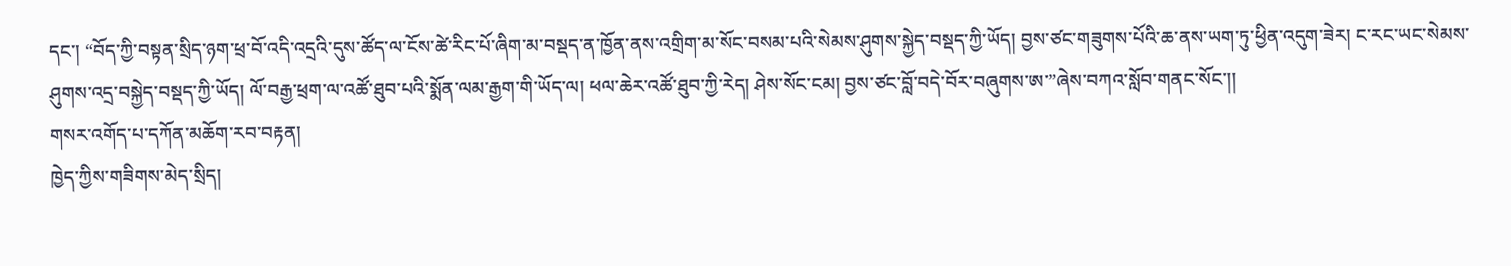དང་། “བོད་ཀྱི་བསྟན་སྲིད་ཉག་ཕྲ་བོ་འདི་འདྲའི་དུས་ཚོད་ལ་ངོས་ཚེ་རིང་པོ་ཞིག་མ་བསྡད་ན་ཁྱོན་ནས་འགྲིག་མ་སོང་བསམ་པའི་སེམས་ཤུགས་སྐྱེད་བསྡད་ཀྱི་ཡོད། བྱས་ཙང་གཟུགས་པོའི་ཆ་ནས་ཡག་ཏུ་ཕྱིན་འདུག་ཟེར། ང་རང་ཡང་སེམས་ཤུགས་འདྲ་བསྐྱེད་བསྡད་ཀྱི་ཡོད། ལོ་བརྒྱ་ཕྲག་ལ་འཚོ་ཐུབ་པའི་སྨོན་ལམ་རྒྱག་གི་ཡོད་ལ། ཕལ་ཆེར་འཚོ་ཐུབ་ཀྱི་རེད། ཤེས་སོང་ངམ། བྱས་ཙང་བློ་བདེ་བོར་བཞུགས་ཨ་”ཞེས་བཀའ་སློབ་གནང་སོང་།།
གསར་འགོད་པ་དཀོན་མཆོག་རབ་བརྟན།
ཁྱེད་ཀྱིས་གཟིགས་མེད་སྲིད།